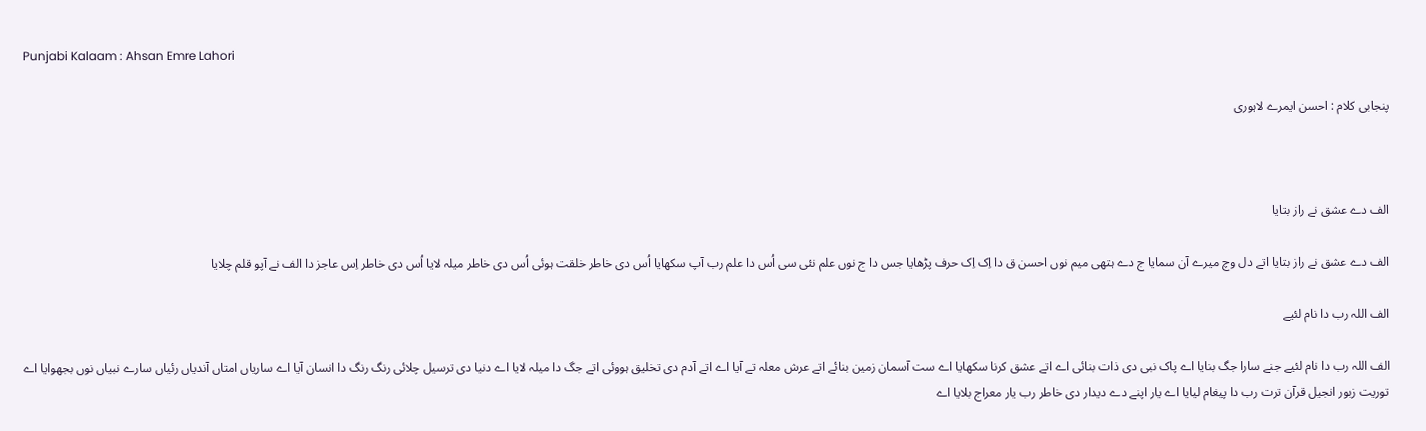Punjabi Kalaam : Ahsan Emre Lahori

پنجابی کلام : احسن ایمرے لاہوری



الف دے عشق نے راز بتایا

الف دے عشق نے راز بتایا اتے دل وچ میرے آن سمایا ج دے ہتھی میم نوں احسن ق دا اِک اِک حرف پڑھایا جس دا ج نوں علم نئی سی اُس دا علم رب آپ سکھایا اُس دی خاطر خلقت ہوئی اُس دی خاطر میلہ لایا اُس دی خاطر اِس عاجز دا الف نے آپو قلم چلایا

الف اللہ رب دا نام لئیے

الف اللہ رب دا نام لئیے جنے سارا جگ بنایا اے پاک نبی دی ذات بنائی اے اتے عشق کرنا سکھایا اے ست آسمان زمین بنائے اتے عرش معلہ تے آیا اے اتے آدم دی تخلیق ہووئی اتے جگ دا میلہ لایا اے دنیا دی ترسیل چلائی رنگ رنگ دا انسان آیا اے ساریاں امتاں آندیاں رئیاں سارے نبیاں نوں بجھوایا اے توریت زبور انجیل قرآن ترت رب دا پیغام لیایا اے یار اپنے دے دیدار دی خاطر رب یار معراج بلایا اے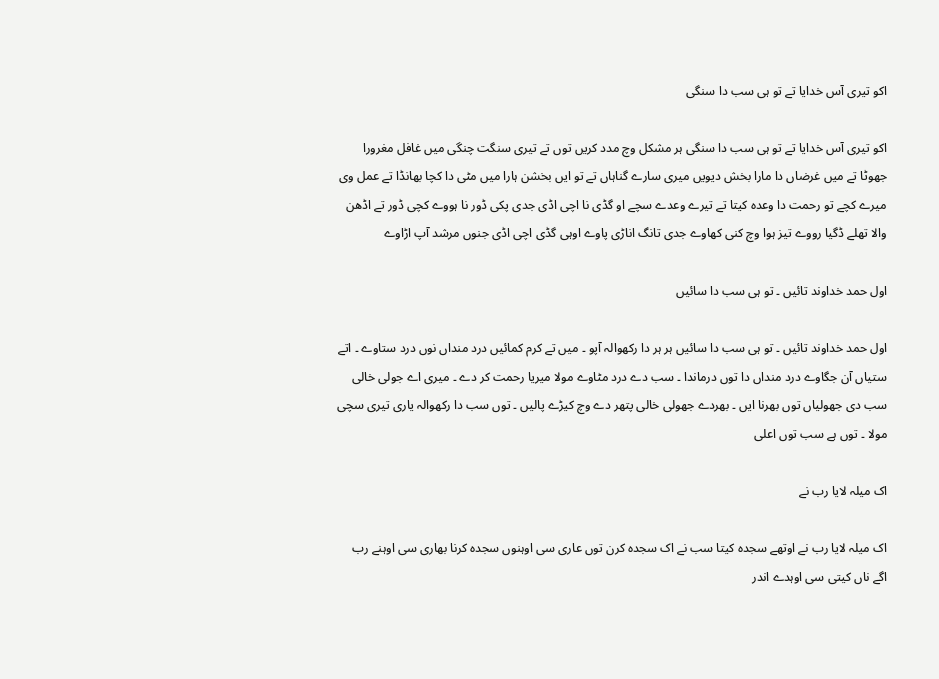اکو تیری آس خدایا تے تو ہی سب دا سنگی

اکو تیری آس خدایا تے تو ہی سب دا سنگی ہر مشکل وچ مدد کریں توں تے تیری سنگت چنگی میں غافل مغرورا جھوٹا تے میں غرضاں دا مارا بخش دیویں میری سارے گناہاں تے تو ایں بخشن ہارا میں مٹی دا کچا بھانڈا تے عمل وی میرے کچے تو رحمت دا وعدہ کیتا تے تیرے وعدے سچے او گڈی نا اچی اڈی جدی پکی ڈور نا ہووے کچی ڈور تے اڈھن والا تھلے ڈگیا رووے تیز ہوا وچ کنی کھاوے جدی تانگ اناڑی پاوے اوہی گڈی اچی اڈی جنوں مرشد آپ اڑاوے

اول حمد خداوند تائیں ۔ تو ہی سب دا سائیں

اول حمد خداوند تائیں ۔ تو ہی سب دا سائیں ہر ہر دا رکھوالہ آپو ۔ میں تے کرم کمائیں درد منداں نوں درد ستاوے ۔ اتے ستیاں آن جگاوے درد منداں دا توں درماندا ۔ سب دے درد مٹاوے مولا میریا رحمت کر دے ۔ میری اے جولی خالی سب دی جھولیاں توں بھرنا ایں ۔ بھردے جھولی خالی پتھر دے وچ کیڑے پالیں ۔ توں سب دا رکھوالہ یاری تیری سچی مولا ۔ توں ہے سب توں اعلی

اک میلہ لایا رب نے

اک میلہ لایا رب نے اوتھے سجدہ کیتا سب نے اک سجدہ کرن توں عاری سی اوہنوں سجدہ کرنا بھاری سی اوہنے رب اگے ناں کیتی سی اوہدے اندر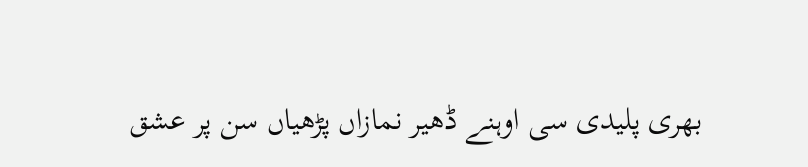بھری پلیدی سی اوہنے ڈھیر نمازاں پڑھیاں سن پر عشق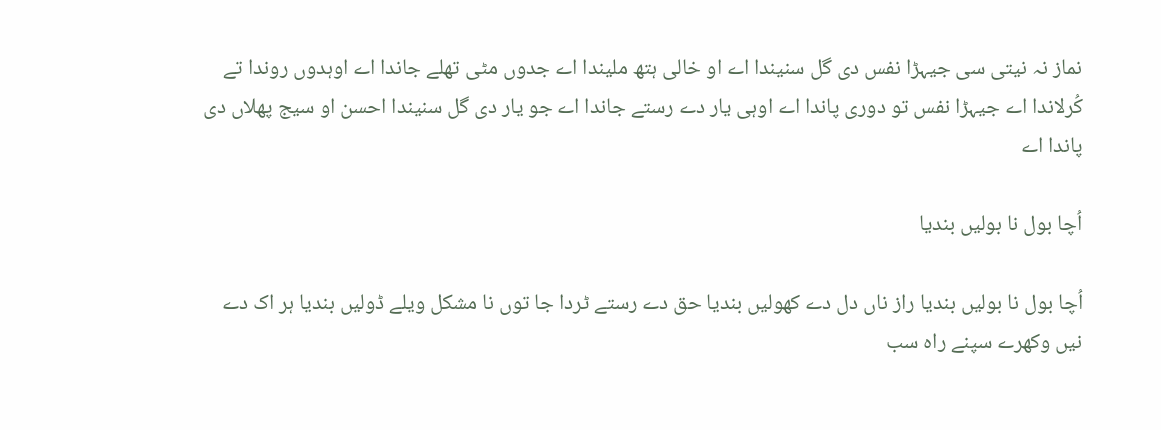نماز نہ نیتی سی جیہڑا نفس دی گل سنیندا اے او خالی ہتھ ملیندا اے جدوں مٹی تھلے جاندا اے اوہدوں روندا تے کُرلاندا اے جیہڑا نفس تو دوری پاندا اے اوہی یار دے رستے جاندا اے جو یار دی گل سنیندا احسن او سیج پھلاں دی پاندا اے

اُچا بول نا بولیں بندیا

اُچا بول نا بولیں بندیا راز ناں دل دے کھولیں بندیا حق دے رستے ٹردا جا توں نا مشکل ویلے ڈولیں بندیا ہر اک دے نیں وکھرے سپنے راہ سب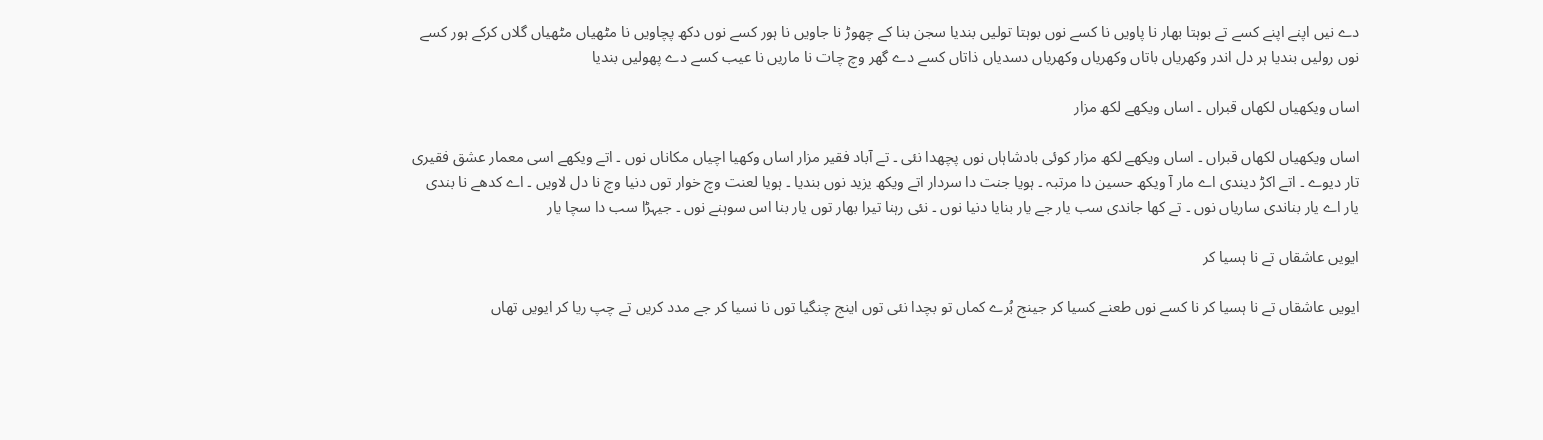دے نیں اپنے اپنے کسے تے بوہتا بھار نا پاویں نا کسے نوں بوہتا تولیں بندیا سجن بنا کے چھوڑ نا جاویں نا ہور کسے نوں دکھ پچاویں نا مٹھیاں مٹھیاں گلاں کرکے ہور کسے نوں رولیں بندیا ہر دل اندر وکھریاں باتاں وکھریاں وکھریاں دسدیاں ذاتاں کسے دے گھر وچ چات نا ماریں نا عیب کسے دے پھولیں بندیا

اساں ویکھیاں لکھاں قبراں ۔ اساں ویکھے لکھ مزار

اساں ویکھیاں لکھاں قبراں ۔ اساں ویکھے لکھ مزار کوئی بادشاہاں نوں پچھدا نئی ۔ تے آباد فقیر مزار اساں وکھیا اچیاں مکاناں نوں ۔ اتے ویکھے اسی معمار عشق فقیری تار دیوے ۔ اتے اکڑ دیندی اے مار آ ویکھ حسین دا مرتبہ ۔ ہویا جنت دا سردار اتے ویکھ یزید نوں بندیا ۔ ہویا لعنت وچ خوار توں دنیا وچ نا دل لاویں ۔ اے کدھے نا بندی یار اے یار بناندی ساریاں نوں ۔ تے کھا جاندی سب یار جے یار بنایا دنیا نوں ۔ نئی رہنا تیرا بھار توں یار بنا اس سوہنے نوں ۔ جیہڑا سب دا سچا یار

ایویں عاشقاں تے نا ہسیا کر

ایویں عاشقاں تے نا ہسیا کر نا کسے نوں طعنے کسیا کر جینج بُرے کماں تو بچدا نئی توں اینج چنگیا توں نا نسیا کر جے مدد کریں تے چپ ریا کر ایویں تھاں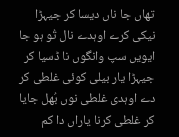تھاں جا ناں دیسا کر جیہڑا نیکی کرے اوہدے نال تُو ہو جا ایویں سپ وانگوں نا ڈسیا کر جیہڑا یار بیلی کوئی غلطی کر دے اوہدی غلطی نوں بُھل جایا کر غلطی کرنا یاراں دا کم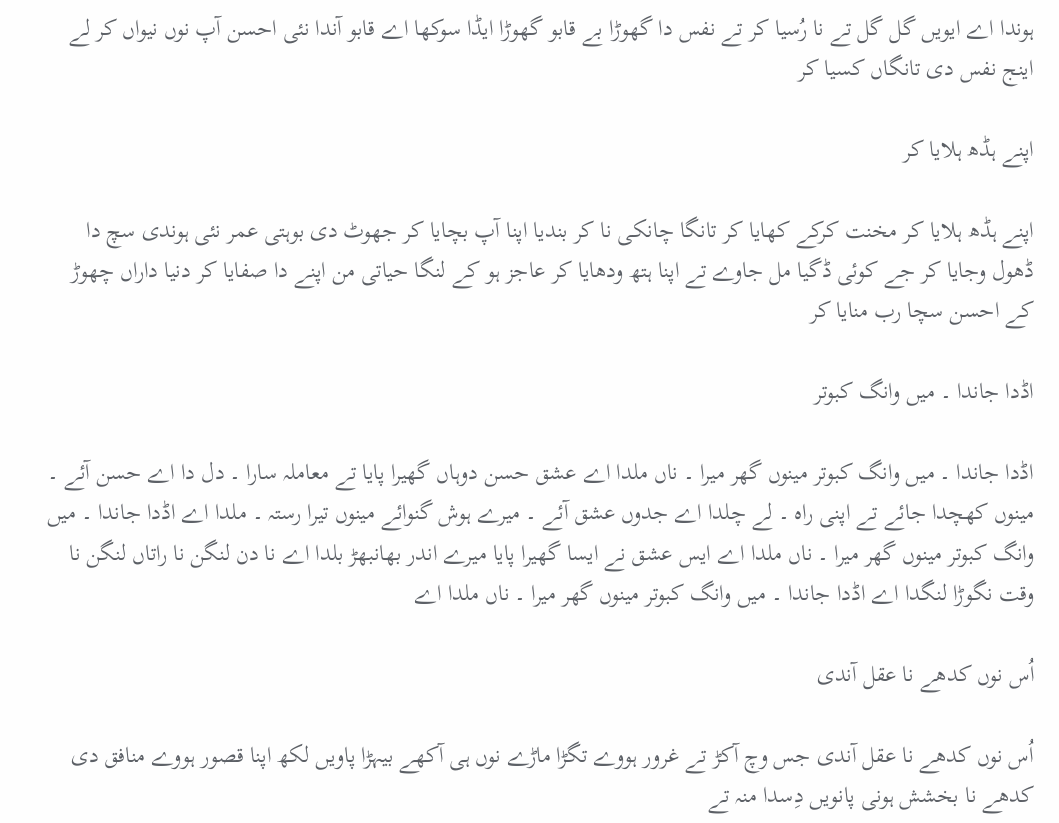ہوندا اے ایویں گل گل تے نا رُسیا کر تے نفس دا گھوڑا بے قابو گھوڑا ایڈا سوکھا اے قابو آندا نئی احسن آپ نوں نیواں کر لے اینج نفس دی تانگاں کسیا کر

اپنے ہڈھ ہلایا کر

اپنے ہڈھ ہلایا کر مخنت کرکے کھایا کر تانگا چانکی نا کر بندیا اپنا آپ بچایا کر جھوٹ دی بوہتی عمر نئی ہوندی سچ دا ڈھول وجایا کر جے کوئی ڈگیا مل جاوے تے اپنا ہتھ ودھایا کر عاجز ہو کے لنگا حیاتی من اپنے دا صفایا کر دنیا داراں چھوڑ کے احسن سچا رب منایا کر

اڈدا جاندا ۔ میں وانگ کبوتر

اڈدا جاندا ۔ میں وانگ کبوتر مینوں گھر میرا ۔ ناں ملدا اے عشق حسن دوہاں گھیرا پایا تے معاملہ سارا ۔ دل دا اے حسن آئے ۔ مینوں کھچدا جائے تے اپنی راہ ۔ لے چلدا اے جدوں عشق آئے ۔ میرے ہوش گنوائے مینوں تیرا رستہ ۔ ملدا اے اڈدا جاندا ۔ میں وانگ کبوتر مینوں گھر میرا ۔ ناں ملدا اے ایس عشق نے ایسا گھیرا پایا میرے اندر بھانبھڑ بلدا اے نا دن لنگن نا راتاں لنگن نا وقت نگوڑا لنگدا اے اڈدا جاندا ۔ میں وانگ کبوتر مینوں گھر میرا ۔ ناں ملدا اے

اُس نوں کدھے نا عقل آندی

اُس نوں کدھے نا عقل آندی جس وچ آکڑ تے غرور ہووے تگڑا ماڑے نوں ہی آکھے بیہڑا پاویں لکھ اپنا قصور ہووے منافق دی کدھے نا بخشش ہونی پانویں دِسدا منہ تے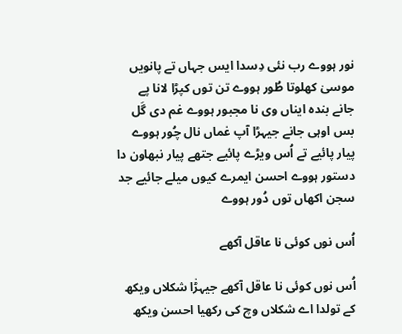نور ہووے رب نئی دِسدا ایس جہاں تے پانویں موسیٰ کھلوتا طُور ہووے تن توں کپڑا لانا پے جانے بندہ ایناں وی نا مجبور ہووے غم دی گَل بس اوہی جانے جیہڑا آپ غماں نال چُور ہووے پیار پائیے تے اُس ویڑے پائیے جتھے پیار نبھاون دا دستور ہووے احسن ایمرے کیوں میلے جائیے جد سجن اکھاں توں دُور ہووے

اُس نوں کوئی نا عاقل آکھے

اُس نوں کوئی نا عاقل آکھے جیہڑٰا شکلاں ویکھ کے تولدا اے شکلاں وچ کی رکھیا احسن ویکھ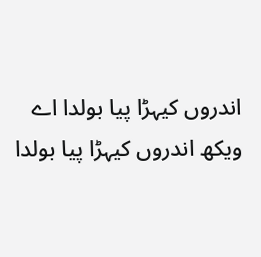اندروں کیہڑا پیا بولدا اے ویکھ اندروں کیہڑا پیا بولدا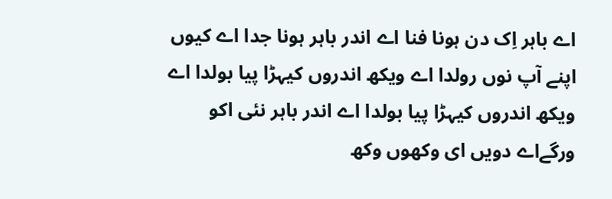اے باہر اِک دن ہونا فنا اے اندر باہر ہونا جدا اے کیوں اپنے آپ نوں رولدا اے ویکھ اندروں کیہڑا پیا بولدا اے ویکھ اندروں کیہڑا پیا بولدا اے اندر باہر نئی اکو ورگےاے دویں ای وکھوں وکھ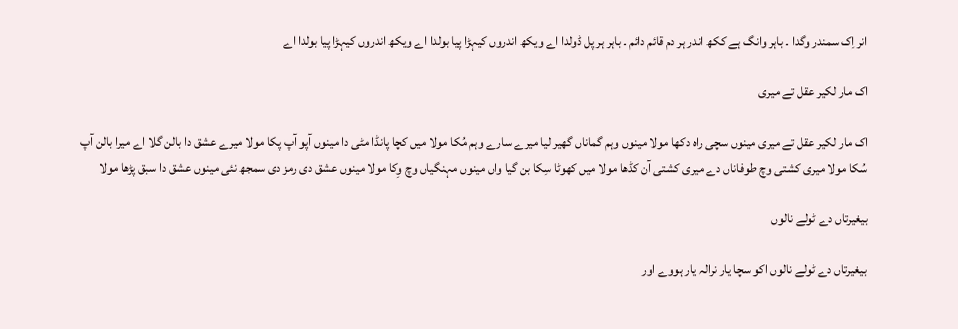انر اِک سمندر وگدا ۔ باہر وانگ ہے ککھ اندر ہر دم قائم دائم ۔ باہر ہر پل ڈولدا اے ویکھ اندروں کیہڑا پیا بولدا اے ویکھ اندروں کیہڑا پیا بولدا اے

اک مار لکیر عقل تے میری

اک مار لکیر عقل تے میری مینوں سچی راہ دکھا مولا مینوں وہم گماناں گھیر لیا میرے سارے وہم مُکا مولا میں کچا پانڈا مٹی دا مینوں آپو آپ پکا مولا میرے عشق دا بالن گلا اے میرا بالن آپ سُکا مولا میری کشتی وچ طوفاناں دے میری کشتی آن کڈھا مولا میں کھوٹا سِکا بن گیا واں مینوں مہنگیاں وچ وِکا مولا مینوں عشق دی رمز دی سمجھ نئی مینوں عشق دا سبق پڑھا مولا

بیغیرتاں دے ٹولے نالوں

بیغیرتاں دے ٹولے نالوں اکو سچا یار نرالہ یار ہووے اور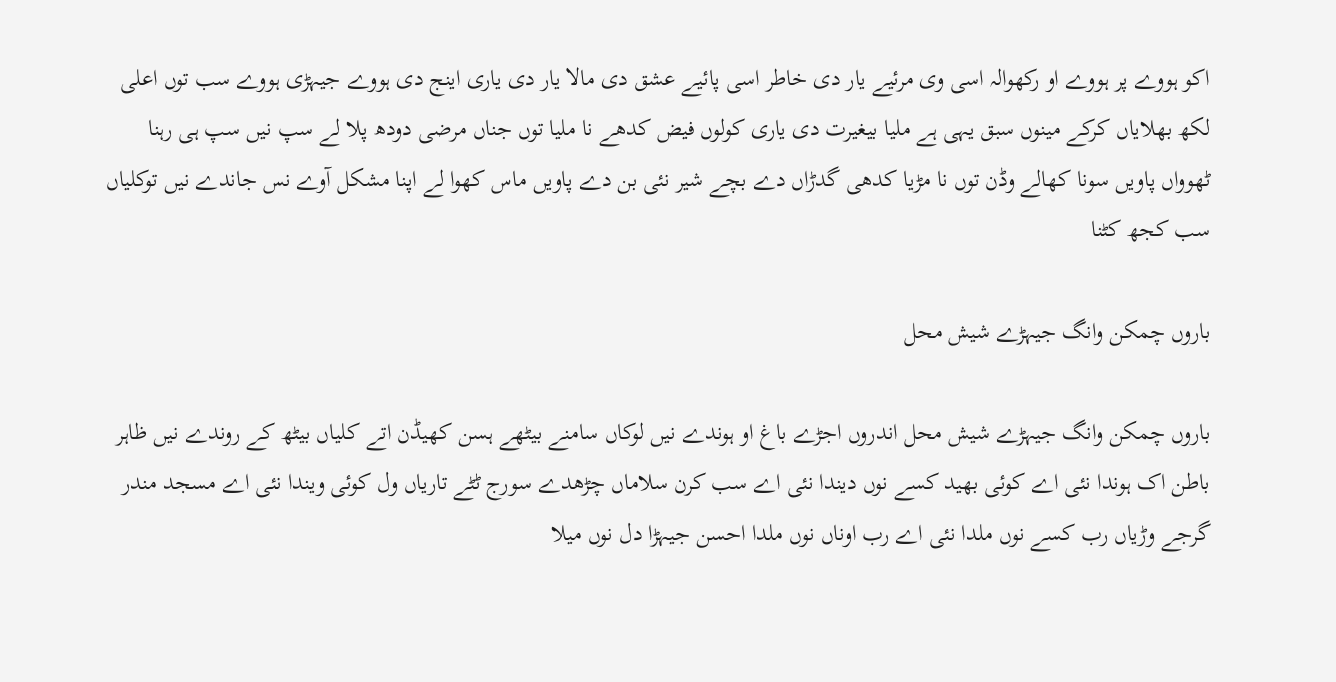اکو ہووے پر ہووے او رکھوالہ اسی وی مرئیے یار دی خاطر اسی پائیے عشق دی مالا یار دی یاری اینج دی ہووے جیہڑی ہووے سب توں اعلی لکھ بھلایاں کرکے مینوں سبق یہی ہے ملیا بیغیرت دی یاری کولوں فیض کدھے نا ملیا توں جناں مرضی دودھ پلا لے سپ نیں سپ ہی رہنا ٹھوواں پاویں سونا کھالے وڈن توں نا مڑیا کدھی گدڑاں دے بچے شیر نئی بن دے پاویں ماس کھوا لے اپنا مشکل آوے نس جاندے نیں توکلیاں سب کجھ کٹنا

باروں چمکن وانگ جیہڑے شیش محل

باروں چمکن وانگ جیہڑے شیش محل اندروں اجڑے باغ او ہوندے نیں لوکاں سامنے بیٹھے ہسن کھیڈن اتے کلیاں بیٹھ کے روندے نیں ظاہر باطن اک ہوندا نئی اے کوئی بھید کسے نوں دیندا نئی اے سب کرن سلاماں چڑھدے سورج ٹٹے تاریاں ول کوئی ویندا نئی اے مسجد مندر گرجے وڑیاں رب کسے نوں ملدا نئی اے رب اوناں نوں ملدا احسن جیہڑا دل نوں میلا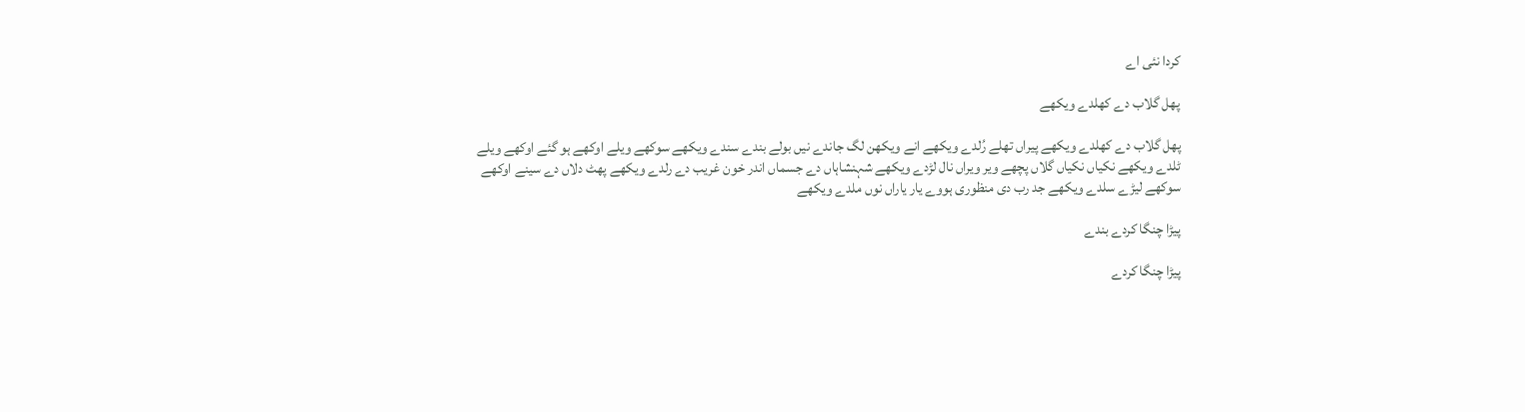کردا نئی اے

پھل گلاب دے کھلدے ویکھے

پھل گلاب دے کھلدے ویکھے پیراں تھلے رُلدے ویکھے انے ویکھن لگ جاندے نیں بولے بندے سندے ویکھے سوکھے ویلے اوکھے ہو گئے اوکھے ویلے ٹلدے ویکھے نکیاں نکیاں گلاں پچھے ویر ویراں نال لڑدے ویکھے شہنشاہاں دے جسماں اندر خون غریب دے رلدے ویکھے پھٹ دلاں دے سینے اوکھے سوکھے لیڑے سلدے ویکھے جد رب دی منظوری ہووے یار یاراں نوں ملدے ویکھے

پیڑا چنگا کردے بندے

پیڑا چنگا کردے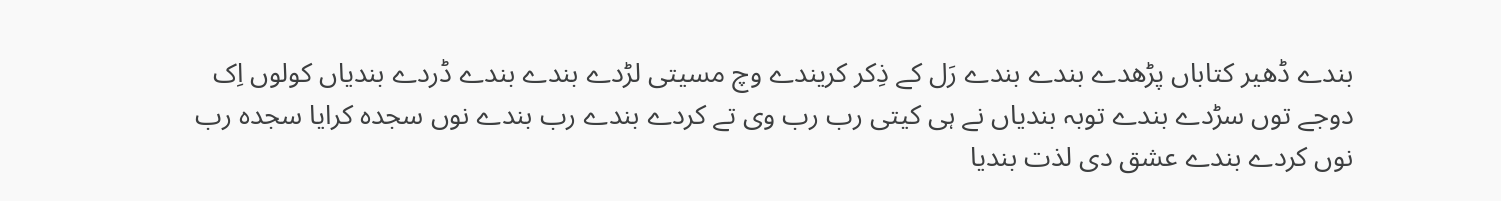بندے ڈھیر کتاباں پڑھدے بندے بندے رَل کے ذِکر کریندے وچ مسیتی لڑدے بندے بندے ڈردے بندیاں کولوں اِک دوجے توں سڑدے بندے توبہ بندیاں نے ہی کیتی رب رب وی تے کردے بندے رب بندے نوں سجدہ کرایا سجدہ رب نوں کردے بندے عشق دی لذت بندیا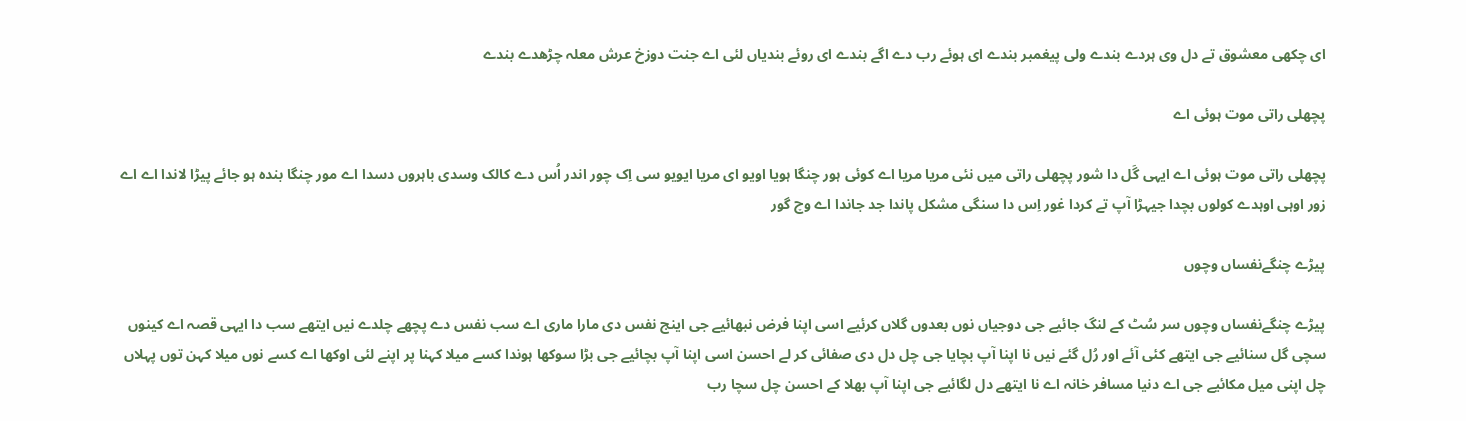ای چکھی معشوق تے دل وی ہردے بندے ولی پیغمبر بندے ای ہوئے رب دے اگے بندے ای روئے بندیاں لئی اے جنت دوزخ عرش معلہ چڑھدے بندے

پچھلی راتی موت ہوئی اے

پچھلی راتی موت ہوئی اے ایہی گَل دا شور پچھلی راتی میں نئی مریا مریا اے کوئی ہور چنگا ہویا اویو ای مریا ایویو سی اِک چور اندر اُس دے کالک وسدی باہروں دسدا اے مور چنگا بندہ ہو جائے پیڑا لاندا اے اے زور اوہی اوہدے کولوں بچدا جیہڑا آپ تے کردا غور اِس دا سنگی مشکل پاندا جد جاندا اے وچ گور

پیڑے چنگےنفساں وچوں

پیڑے چنگےنفساں وچوں سر سُٹ کے لنگ جائیے جی دوجیاں نوں بعدوں گلاں کرئیے اسی اپنا فرض نبھائیے جی اینج نفس دی مارا ماری اے سب نفس دے پچھے چلدے نیں ایتھے سب دا ایہی قصہ اے کینوں سچی گل سنائیے جی ایتھے کئی آئے اور رُل گئے نیں نا اپنا آپ بچایا جی چل دل دی صفائی کر لے احسن اسی اپنا آپ بچائیے جی بڑا سوکھا ہوندا کسے میلا کہنا پر اپنے لئی اوکھا اے کسے نوں میلا کہن توں پہلاں چل اپنی میل مکائیے جی اے دنیا مسافر خانہ اے نا ایتھے دل لگائیے جی اپنا آپ بھلا کے احسن چل سچا رب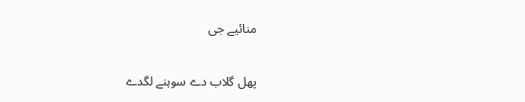منائیے جی

پھل گلاب دے سوہنے لگدے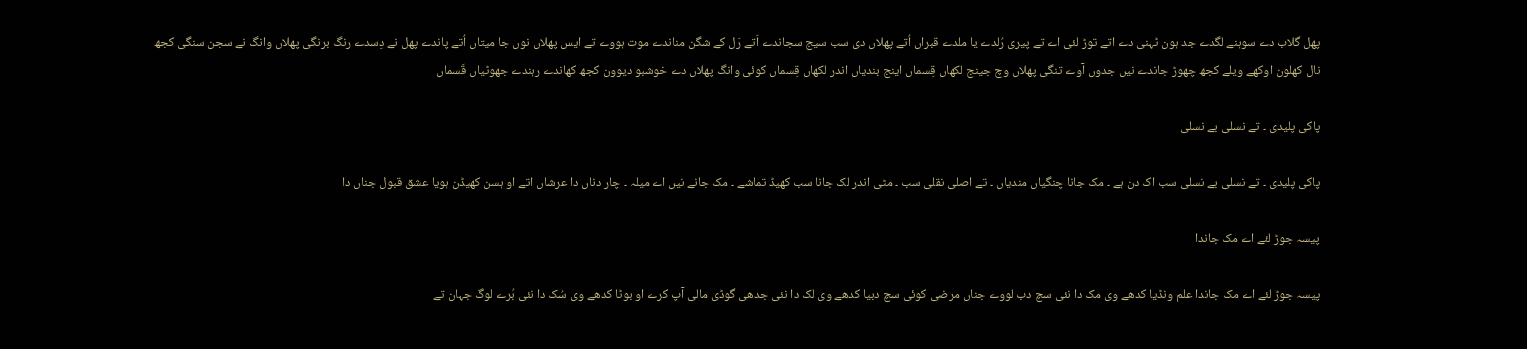پھل گلاب دے سوہنے لگدے جد ہون ٹہنی دے اتے توڑ لئی اے تے پیری رُلدے یا ملدے قبراں اُتے پھلاں دی سب سیج سجاندے اَتے رَل کے شگن مناندے موت ہووے تے ایس پھلاں نوں جا میتاں اُتے پاندے پھل نے دِسدے رنگ برنگی پھلاں وانگ نے سجن سنگی کجھ نال کھلون اوکھے ویلے کجھ چھوڑ جاندے نیں جدوں آوے تنگی پھلاں وچ جینج لکھاں قِسماں اینج بندیاں اندر لکھاں قِسماں کوئی وانگ پھلاں دے خوشبو دیوون کجھ کھاندے رہندے جھوٹیاں قَسماں

پاکی پلیدی ۔ تے نسلی بے نسلی

پاکی پلیدی ۔ تے نسلی بے نسلی سب اک دن ہے ۔ مک جانا چنگیاں مندیاں ۔ تے اصلی نقلی سب ۔ مٹی اندر لک جانا سب کھیڈ تماشے ۔ مک جانے نیں اے میلہ ۔ چار دناں دا عرشاں اتے او ہسن کھیڈن ہویا عشق قبول جناں دا

پیسہ جوڑ لئے اے مک جاندا

پیسہ جوڑ لئے اے مک جاندا علم ونڈیا کدھے وی مک دا نئی سچ دب لووے جناں مرضی کوئی سچ دبیا کدھے وی لک دا نئی جدھی گوڈی مالی آپ کرے او بوٹا کدھے وی سُک دا نئی بُرے لوگ جہان تے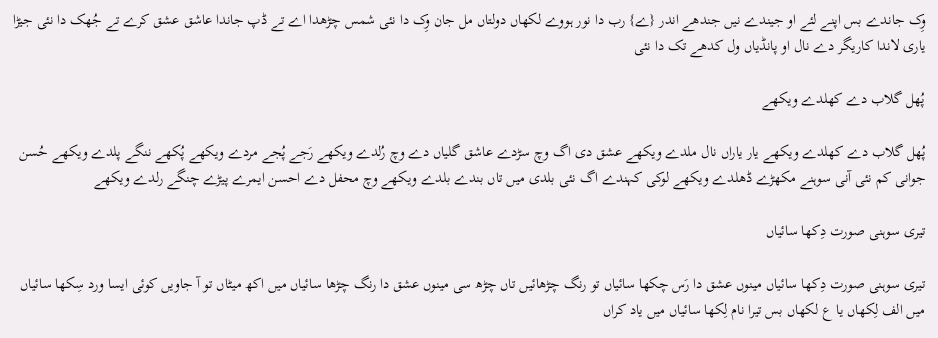وِک جاندے بس اپنے لئے او جیندے نیں جندھے اندر {ے} رب دا نور ہووے لکھاں دولتاں مل جان وِک دا نئی شمس چڑھدا اے تے ڈپ جاندا عاشق عشق کرے تے جُھک دا نئی جیڑا یاری لاندا کاریگر دے نال او پانڈیاں ول کدھے تک دا نئی

پُھل گلاب دے کھلدے ویکھے

پُھل گلاب دے کھلدے ویکھے یار یاراں نال ملدے ویکھے عشق دی اگ وچ سڑدے عاشق گلیاں دے وچ رُلدے ویکھے رَجے پُجے مردے ویکھے پُکھے ننگے پلدے ویکھے حُسن جوانی کم نئی آنی سوہنے مکھڑے ڈھلدے ویکھے لوکی کہندے اگ نئی بلدی میں تاں بندے بلدے ویکھے وچ محفل دے احسن ایمرے پیڑے چنگے رلدے ویکھے

تیری سوہنی صورت دِکھا سائیاں

تیری سوہنی صورت دِکھا سائیاں مینوں عشق دا رَس چکھا سائیاں تو رنگ چڑھائیں تاں چڑھ سی مینوں عشق دا رنگ چڑھا سائیاں میں اکھ میٹاں تو آ جاویں کوئی ایسا ورد سِکھا سائیاں میں الف لِکھاں یا ع لکھاں بس تیرا نام لِکھا سائیاں میں یاد کراں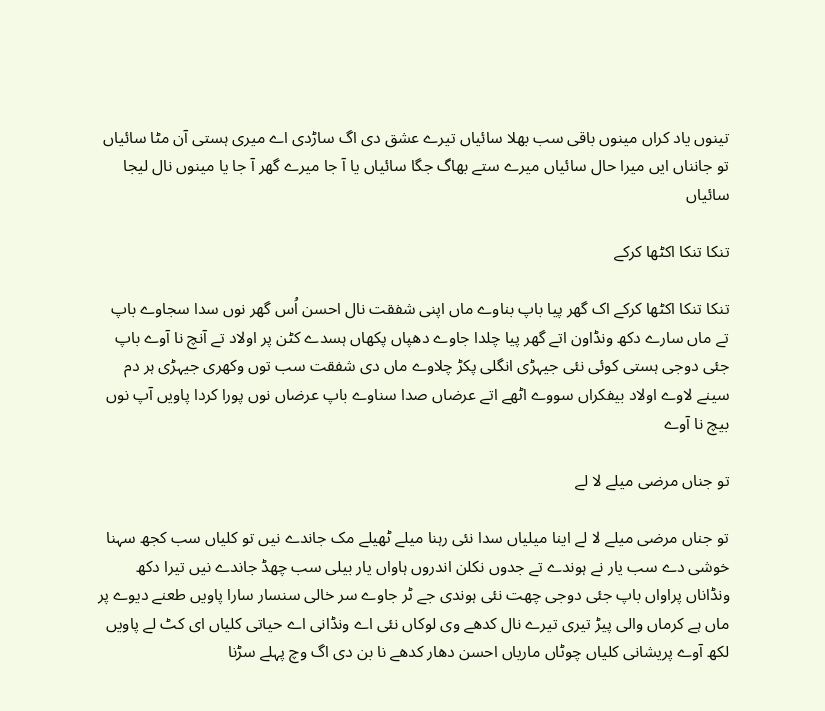تینوں یاد کراں مینوں باقی سب بھلا سائیاں تیرے عشق دی اگ ساڑدی اے میری ہستی آن مٹا سائیاں تو جانناں ایں میرا حال سائیاں میرے ستے بھاگ جگا سائیاں یا آ جا میرے گھر آ جا یا مینوں نال لیجا سائیاں

تنکا تنکا اکٹھا کرکے

تنکا تنکا اکٹھا کرکے اک گھر پیا باپ بناوے ماں اپنی شفقت نال احسن اُس گھر نوں سدا سجاوے باپ تے ماں سارے دکھ ونڈاون اتے گھر پیا چلدا جاوے دھپاں پکھاں ہسدے کٹن پر اولاد تے آنچ نا آوے باپ جئی دوجی ہستی کوئی نئی جیہڑی انگلی پکڑ چلاوے ماں دی شفقت سب توں وکھری جیہڑی ہر دم سینے لاوے اولاد بیفکراں سووے اٹھے اتے عرضاں صدا سناوے باپ عرضاں نوں پورا کردا پاویں آپ نوں بیچ نا آوے

تو جناں مرضی میلے لا لے

تو جناں مرضی میلے لا لے اینا میلیاں سدا نئی رہنا میلے ٹھیلے مک جاندے نیں تو کلیاں سب کجھ سہنا خوشی دے سب یار نے ہوندے تے جدوں نکلن اندروں ہاواں یار بیلی سب چھڈ جاندے نیں تیرا دکھ ونڈاناں پراواں باپ جئی دوجی چھت نئی ہوندی جے ٹر جاوے سر خالی سنسار سارا پاویں طعنے دیوے پر ماں ہے کرماں والی پیڑ تیری تیرے نال کدھے وی لوکاں نئی اے ونڈانی اے حیاتی کلیاں ای کٹ لے پاویں لکھ آوے پریشانی کلیاں چوٹاں ماریاں احسن دھار کدھے نا بن دی اگ وچ پہلے سڑنا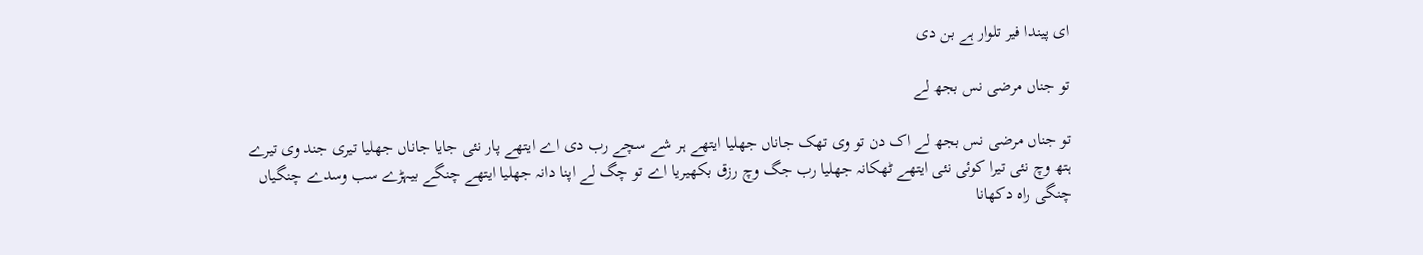ای پیندا فیر تلوار ہے بن دی

تو جناں مرضی نس بجھ لے

تو جناں مرضی نس بجھ لے اک دن تو وی تھک جاناں جھلیا ایتھے ہر شے سچے رب دی اے ایتھے پار نئی جایا جاناں جھلیا تیری جند وی تیرے ہتھ وچ نئی تیرا کوئی نئی ایتھے ٹھکانہ جھلیا رب جگ وچ رزق بکھیریا اے تو چگ لے اپنا دانہ جھلیا ایتھے چنگے بیہڑے سب وسدے چنگیاں چنگی راہ دکھانا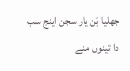جھلیا بَن یار سجن اینج سب دا تینوں منے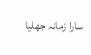سارا زمانہ جھلیا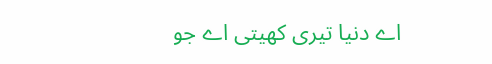اے دنیا تیری کھیتی اے جو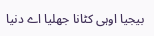بیجیا اوہی کٹانا جھلیا اے دنیا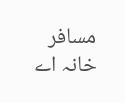مسافر خانہ اے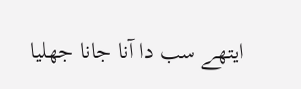ایتھے سب دا آنا جانا جھلیا